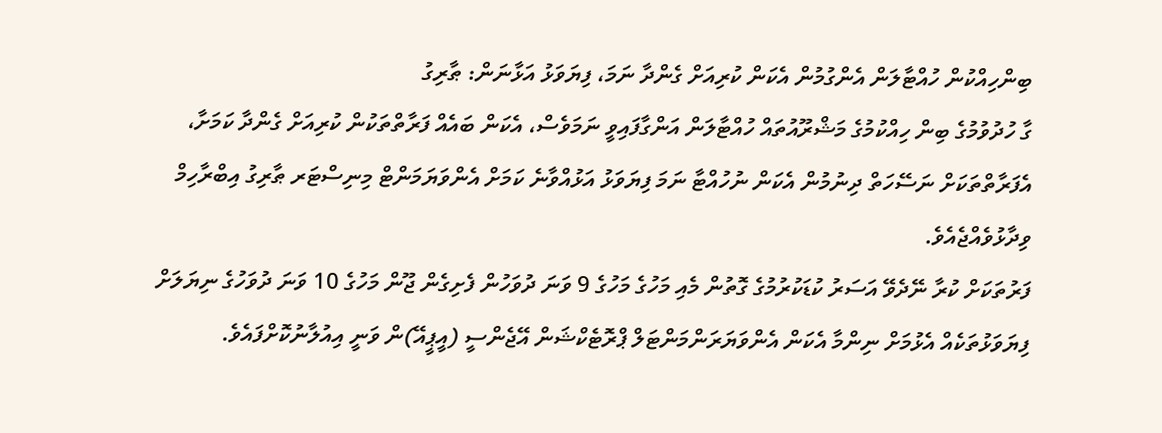ބިންހިއްކުން ހުއްޓާލަން އެންގުމުން އެކަން ކުރިއަށް ގެންދާ ނަމަ، ފިޔަވަޅު އަޅާނަން: ޠާރިގު
ގާ ހުދުވުމުގެ ބިން ހިއްކުމުގެ މަޝްރޫއުތައް ހުއްޓާލަން އަންގާފައިވީ ނަމަވެސް، އެކަން ބައެއް ފަރާތްތަކުން ކުރިއަށް ގެންދާ ކަމަށާ، އެފަރާތްތަކަށް ނަސޭހަތް ދިނުމުން އެކަން ނުހުއްޓާ ނަމަ ފިޔަވަޅު އަޅުއްވާނެ ކަމަށް އެންވަޔަމަންޓް މިނިސްޓަރ ޠާރިގު އިބްރާހިމް ވިދާޅުވެއްޖެއެވެ.
ފަރުތަކަށް ކުރާ ނޭދެވޭ އަސަރު ކުޑަކުރުމުގެ ގޮތުން މެއި މަހުގެ މަހުގެ 9 ވަނަ ދުވަހުން ފެށިގެން ޖޫން މަހުގެ 10 ވަނަ ދުވަހުގެ ނިޔަލަށް ފިޔަވަޅުތަކެއް އެޅުމަށް ނިންމާ އެކަން އެންވަޔަރަންމަންޓަލް ޕްރޮޓެކްޝަން އޭޖެންސީ (އީޕީއޭ)ން ވަނީ އިއުލާނުކޮށްފައެވެ.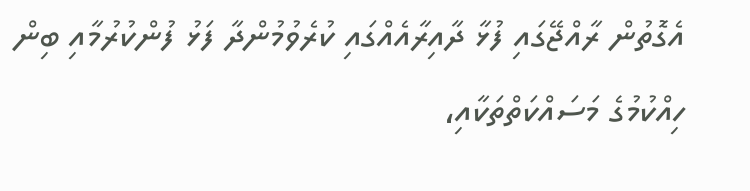އެގޮތުން ރާއްޖޭގައި ފުޅާ ދާއިރާއެއްގައި ކުރެވުމުންދާ ފަޅު ފުންކުރުމާއި ބިން ހިއްކުމުގެ މަސައްކަތްތަކާއި،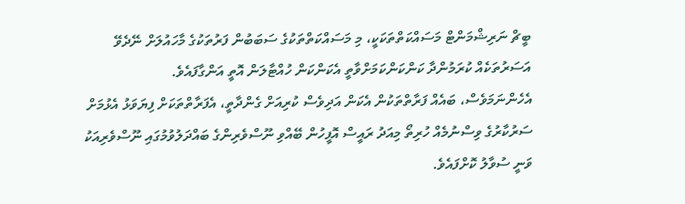ބީޗް ނަރިޝްމަންޓް މަސައްކަތްތަކަކީ، މި މަސައްކަތްތަކުގެ ސަބަބުން ފަރުތަކުގެ މާހައުލަށް ނޭދެވޭ އަސަރުތަކެއް ކުރަމުންދާ ކަންކަންކަމަށްވާތީ އެކަންކަން ހުއްޓާލަން އޮތީ އަންގާފައެވެ.
އެހެންނަމަވެސް، ބައެއް ފަރާތްތަކުން އެކަން އަދިވެސް ކުރިއަށް ގެންދާތީ، އެފަރާތްތަކަށް ފިޔަވަޅު އެޅުމަށް ސަރުކާރުގެ ވިސްނުމެއް ހުރިތޯ މިއަދު ރައީސް އޮފީހުން ބޭއްވި ނޫސްވެރިންގެ ބައްދަލުވުމުގައި ނޫސްވެރިއަކު ވަނީ ސުވާލު ކޮށްފައެވެ.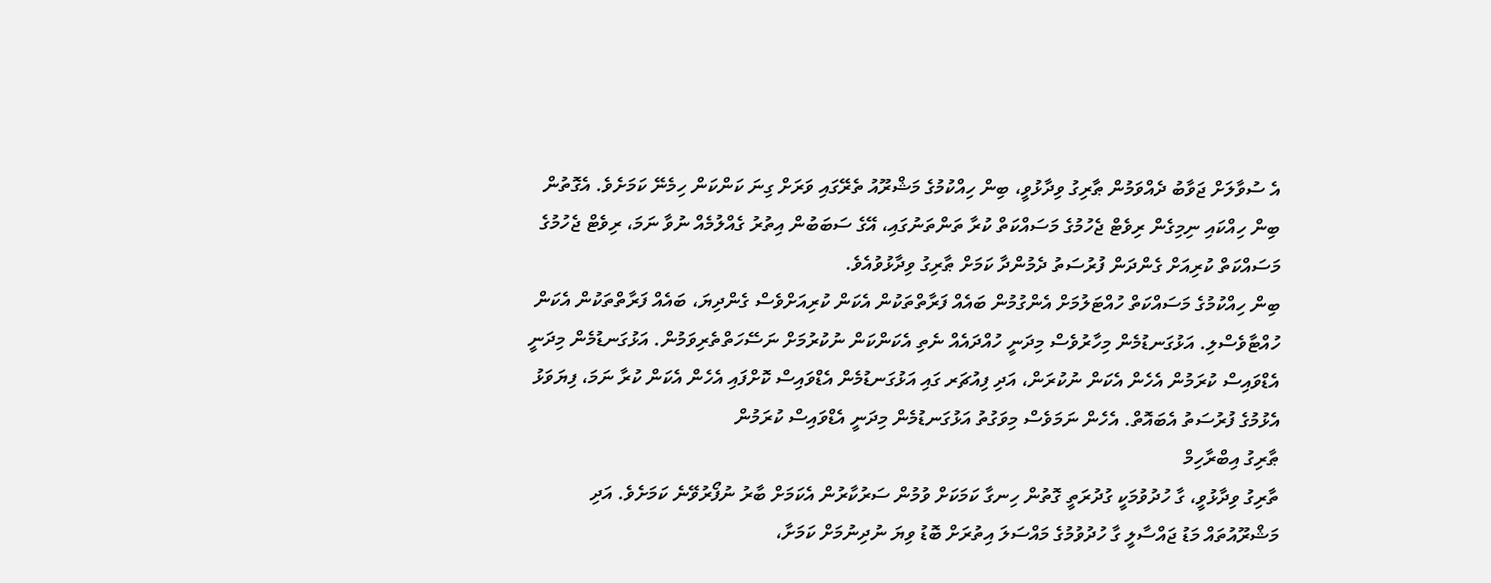އެ ސުވާލަށް ޖަވާބު ދެއްވަމުން ޠާރިގު ވިދާޅުވީ، ބިން ހިއްކުމުގެ މަޝްރޫއު ތެރޭގައި ވަރަށް ގިނަ ކަންކަން ހިމެނޭ ކަމަށެވެ. އެގޮތުން ބިން ހިއްކައި ނިމިގެން ރިވެޓް ޖެހުމުގެ މަސައްކަތް ކުރާ ތަންތަނުގައި، އޭގެ ސަބަބުން އިތުރު ގެއްލުމެއް ނުވާ ނަމަ، ރިވެޓް ޖެހުމުގެ މަސައްކަތް ކުރިއަށް ގެންދަން ފުރުސަތު ދެމުންދާ ކަމަށް ޠާރިގު ވިދާޅުވުއެވެ.
ބިން ހިއްކުމުގެ މަސައްކަތް ހުއްޓަލުމަށް އެންގުމުން ބައެއް ފަރާތްތަކުން އެކަން ކުރިއަށްވެސް ގެންދިޔަ، ބައެއް ފަރާތްތަކުން އެކަން ހުއްޓާވެސްލި. އަޅުގަނޑުމެން މިހާރުވެސް މިދަނީ ހުއްދައެއް ނެތި އެކަންކަން ނުކުރުމަށް ނަސޭހަތްތެރިވަމުން. އަޅުގަނޑުމެން މިދަނީ އެޑްވައިސް ކުރަމުން އެހެން އެކަން ނުކުރަން، އަދި ފިއުޗަރ ގައި އަޅުގަނޑުމެން އެޑްވައިސް ކޮށްފައި އެހެން އެކަން ކުރާ ނަމަ، ފިޔަވަޅު އެޅުމުގެ ފުރުސަތު އެބައޮތް. އެހެން ނަމަވެސް މިވަގުތު އަޅުގަނޑުމެން މިދަނީ އެޑްވައިސް ކުރަމުން
ޠާރިގު އިބްރާހިމް
ތާރިގު ވިދާޅުވީ، ގާ ހުދުވުމަކީ ގުދުރަތީ ގޮތުން ހިނގާ ކަމަކަށް ވުމުން ސަރުކާރުން އެކަމަށް ބާރު ނުފޯރުވޭނެ ކަމަށެވެ. އަދި މަޝްރޫއުތައް މަޑު ޖައްސާލީ ގާ ހުދުވުމުގެ މައްސަލަ އިތުރަށް ބޮޑު ވިޔަ ނުދިނުމަށް ކަމަށާ،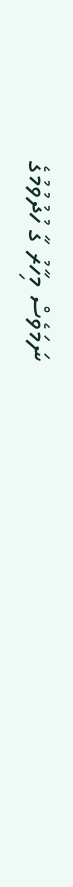ނަމަވެސް މިހާރު ގާ ހުދުވުމުގެ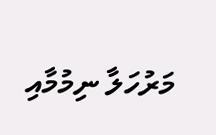މަރުހަލާ ނިމުމާއި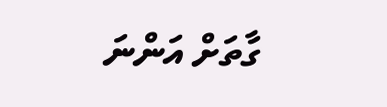ގާތަށް އަންނަ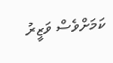ކަމަށްވެސް ވަޒީރު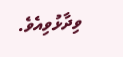ވިދާޅުވިއެވެ.